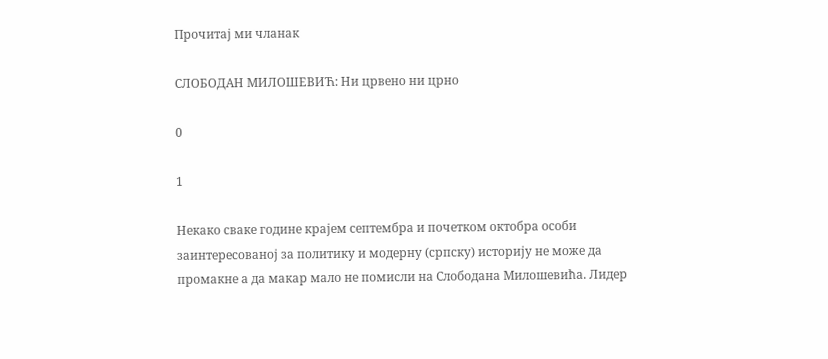Прочитај ми чланак

СЛОБОДАН МИЛОШЕВИЋ: Ни црвено ни црно

0

1

Некако сваке године крајем септембра и почетком октобра особи заинтересованој за политику и модерну (српску) историју не може да промакне а да макар мало не помисли на Слободана Милошевића. Лидер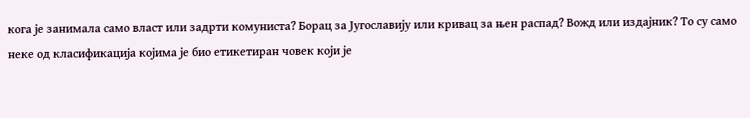кога је занимала само власт или задрти комуниста? Борац за Југославију или кривац за њен распад? Вожд или издајник? То су само неке од класификација којима је био етикетиран човек који је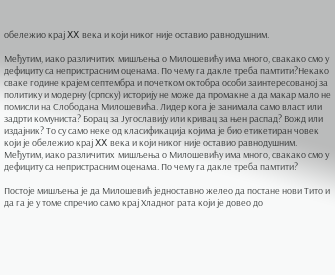обележио крај XX века и који никог није оставио равнодушним.

Међутим, иако различитих  мишљења о Милошевићу има много, свакако смо у дефициту са непристрасним оценама. По чему га дакле треба памтити?Некако сваке године крајем септембра и почетком октобра особи заинтересованој за политику и модерну (српску) историју не може да промакне а да макар мало не помисли на Слободана Милошевића. Лидер кога је занимала само власт или задрти комуниста? Борац за Југославију или кривац за њен распад? Вожд или издајник? То су само неке од класификација којима је био етикетиран човек који је обележио крај XX века и који никог није оставио равнодушним. Међутим, иако различитих  мишљења о Милошевићу има много, свакако смо у дефициту са непристрасним оценама. По чему га дакле треба памтити?

Постоје мишљења је да Милошевић једноставно желео да постане нови Тито и да га је у томе спречио само крај Хладног рата који је довео до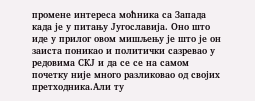промене интереса моћника са Запада када је у питању Југославија. Оно што иде у прилог овом мишљењу је што је он заиста поникао и политички сазревао у редовима СКЈ и да се се на самом почетку није много разликовао од својих претходника.Али ту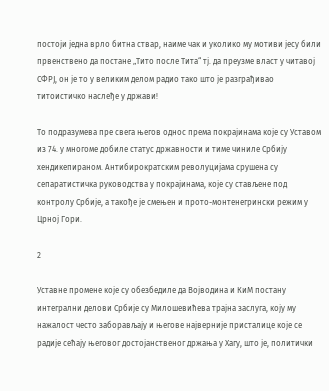постоји једна врло битна ствар, наиме чак и уколико му мотиви јесу били првенствено да постане „Тито после Тита“ тј. да преузме власт у читавој СФРЈ, он је то у великим делом радио тако што је разграђивао титоистичко наслеђе у држави!

То подразумева пре свега његов однос према покрајинама које су Уставом из 74. у многоме добиле статус државности и тиме чиниле Србију хендикепираном. Антибирократским револуцијама срушена су сепаратистичка руководства у покрајинама, које су стављене под контролу Србије, а такође је смењен и прото-монтенегрински режим у Црној Гори.

2

Уставне промене које су обезбедиле да Војводина и КиМ постану интегрални делови Србије су Милошевићева трајна заслуга, коју му нажалост често заборављају и његове најверније присталице које се радије сећају његовог достојанственог држања у Хагу, што је, политички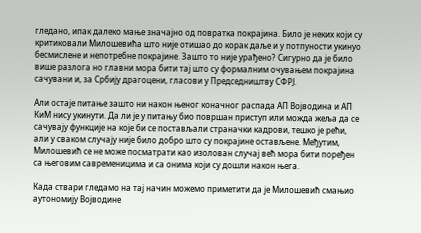гледано, ипак далеко мање значајно од повратка покрајина. Било је неких који су критиковали Милошевића што није отишао до корак даље и у потпуности укинуо бесмислене и непотребне покрајине. Зашто то није урађено? Сигурно да је било више разлога но главни мора бити тај што су формалним очувањем покрајина сачувани и, за Србију драгоцени, гласови у Председништву СФРЈ.

Али остаје питање зашто ни након њеног коначног распада АП Војводина и АП КиМ нису укинути. Да ли је у питању био површан приступ или можда жеља да се сачувају функције на које би се постављали страначки кадрови, тешко је рећи, али у сваком случају није било добро што су покрајине остављене. Међутим, Милошевић се не може посматрати као изолован случај већ мора бити поређен са његовим савременицима и са онима који су дошли након њега.

Када ствари гледамо на тај начин можемо приметити да је Милошевић смањио аутономију Војводине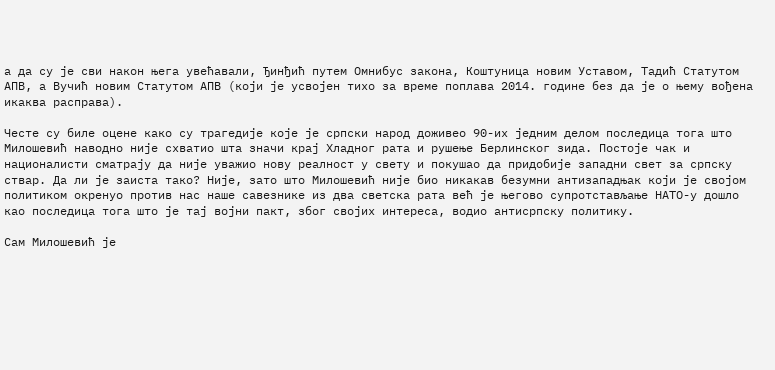а да су је сви након њега увећавали, Ђинђић путем Омнибус закона, Коштуница новим Уставом, Тадић Статутом АПВ, а Вучић новим Статутом АПВ (који је усвојен тихо за време поплава 2014. године без да је о њему вођена икаква расправа).

Честе су биле оцене како су трагедије које је српски народ доживео 90-их једним делом последица тога што Милошевић наводно није схватио шта значи крај Хладног рата и рушење Берлинског зида. Постоје чак и националисти сматрају да није уважио нову реалност у свету и покушао да придобије западни свет за српску ствар. Да ли је заиста тако? Није, зато што Милошевић није био никакав безумни антизападњак који је својом политиком окренуо против нас наше савезнике из два светска рата већ је његово супротстављање НАТО-у дошло као последица тога што је тај војни пакт, због својих интереса, водио антисрпску политику.

Сам Милошевић је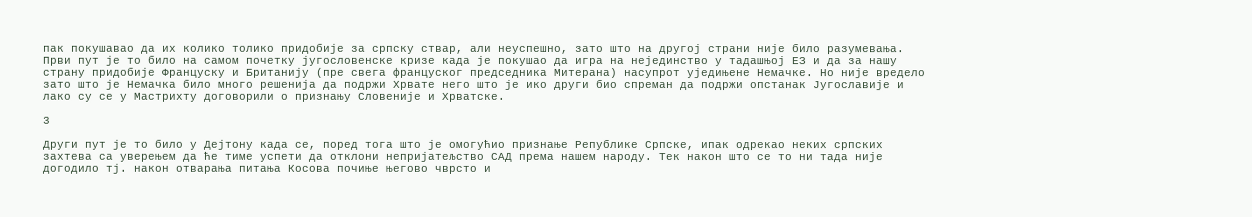пак покушавао да их колико толико придобије за српску ствар, али неуспешно, зато што на другој страни није било разумевања. Први пут је то било на самом почетку југословенске кризе када је покушао да игра на нејединство у тадашњој ЕЗ и да за нашу страну придобије Француску и Британију (пре свега француског председника Митерана) насупрот уједињене Немачке. Но није вредело зато што је Немачка било много решенија да подржи Хрвате него што је ико други био спреман да подржи опстанак Југославије и лако су се у Мастрихту договорили о признању Словеније и Хрватске.

3

Други пут је то било у Дејтону када се, поред тога што је омогућио признање Републике Српске, ипак одрекао неких српских захтева са уверењем да ће тиме успети да отклони непријатељство САД према нашем народу. Тек након што се то ни тада није догодило тј. након отварања питања Косова почиње његово чврсто и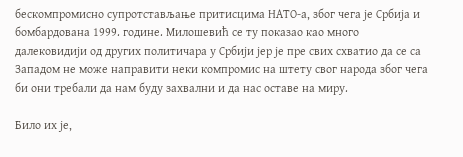бескомпромисно супротстављање притисцима НАТО-а, због чега је Србија и бомбардована 1999. године. Милошевић се ту показао као много далековидији од других политичара у Србији јер је пре свих схватио да се са Западом не може направити неки компромис на штету свог народа због чега би они требали да нам буду захвални и да нас оставе на миру.

Било их је,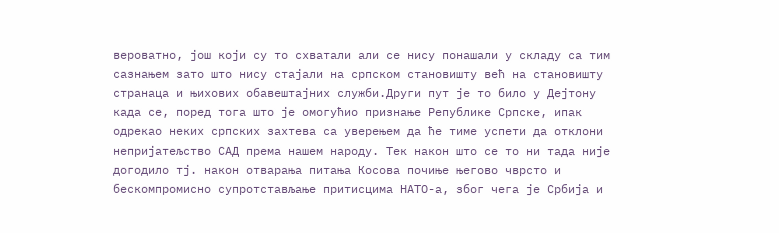вероватно, још који су то схватали али се нису понашали у складу са тим сазнањем зато што нису стајали на српском становишту већ на становишту странаца и њихових обавештајних служби.Други пут је то било у Дејтону када се, поред тога што је омогућио признање Републике Српске, ипак одрекао неких српских захтева са уверењем да ће тиме успети да отклони непријатељство САД према нашем народу. Тек након што се то ни тада није догодило тј. након отварања питања Косова почиње његово чврсто и бескомпромисно супротстављање притисцима НАТО-а, због чега је Србија и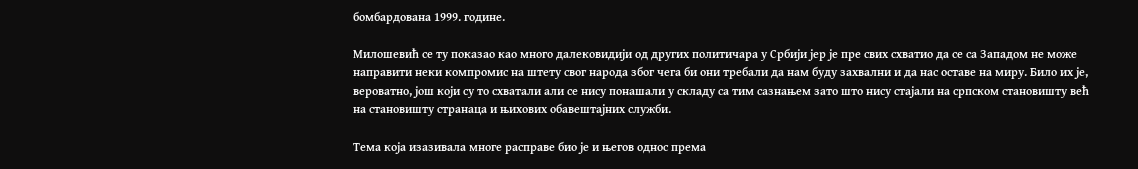бомбардована 1999. године.

Милошевић се ту показао као много далековидији од других политичара у Србији јер је пре свих схватио да се са Западом не може направити неки компромис на штету свог народа због чега би они требали да нам буду захвални и да нас оставе на миру. Било их је, вероватно, још који су то схватали али се нису понашали у складу са тим сазнањем зато што нису стајали на српском становишту већ на становишту странаца и њихових обавештајних служби.

Тема која изазивала многе расправе био је и његов однос према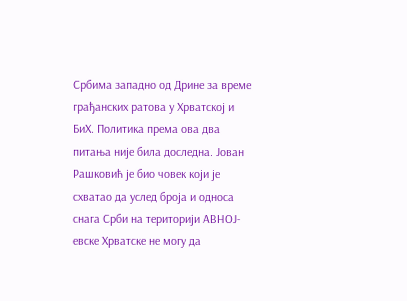Србима западно од Дрине за време грађанских ратова у Хрватској и БиХ. Политика према ова два питања није била доследна. Јован Рашковић је био човек који је схватао да услед броја и односа снага Срби на територији АВНОЈ-евске Хрватске не могу да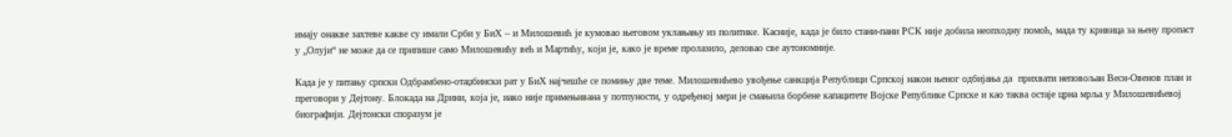имају онакве захтеве какве су имали Срби у БиХ – и Милошевић је кумовао његовом уклањању из политике. Касније, када је било стани-пани РСК није добила неопходну помоћ, мада ту кривица за њену пропаст у „Олуји“ не може да се припише само Милошевићу већ и Мартићу, који је, како је време пролазило, деловао све аутономније.

Када је у питању српски Одбрамбено-отаџбински рат у БиХ најчешће се помињу две теме. Милошевићево увођење санкција Републици Српској након њеног одбијања да  прихвати неповољан Весн-Овенов план и преговори у Дејтону. Блокада на Дрини, која је, иако није примењивана у потпуности, у одређеној мери је смањила борбене капацитете Војске Републике Српске и као таква остаје црна мрља у Милошевићевој биографији. Дејтонски споразум је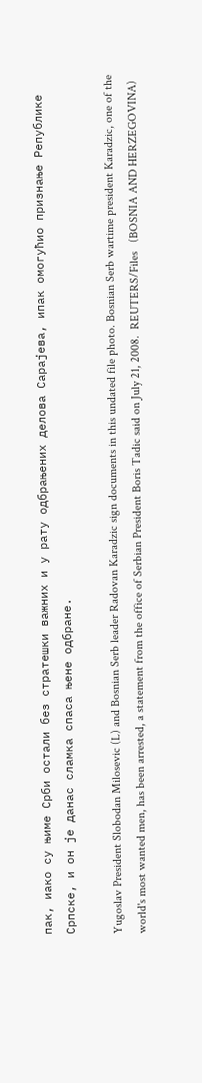пак, иако су њиме Срби остали без стратешки важних и у рату одбрањених делова Сарајева, ипак омогућио признање Републике Српске, и он је данас сламка спаса њене одбране.

Yugoslav President Slobodan Milosevic (L) and Bosnian Serb leader Radovan Karadzic sign documents in this undated file photo. Bosnian Serb wartime president Karadzic, one of the world's most wanted men, has been arrested, a statement from the office of Serbian President Boris Tadic said on July 21, 2008.  REUTERS/Files   (BOSNIA AND HERZEGOVINA)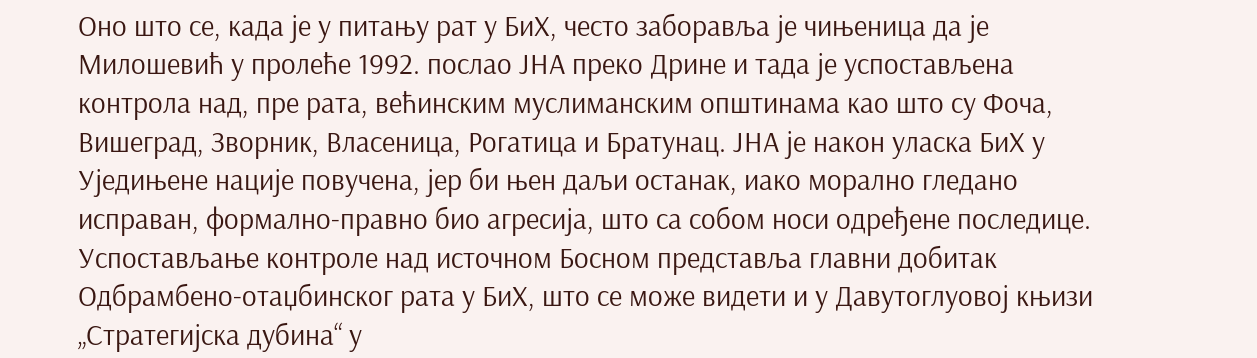Оно што се, када је у питању рат у БиХ, често заборавља је чињеница да је Милошевић у пролеће 1992. послао ЈНА преко Дрине и тада је успостављена контрола над, пре рата, већинским муслиманским општинама као што су Фоча, Вишеград, Зворник, Власеница, Рогатица и Братунац. ЈНА је након уласка БиХ у Уједињене нације повучена, јер би њен даљи останак, иако морално гледано исправан, формално-правно био агресија, што са собом носи одређене последице. Успостављање контроле над источном Босном представља главни добитак Одбрамбено-отаџбинског рата у БиХ, што се може видети и у Давутоглуовој књизи „Стратегијска дубина“ у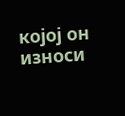којој он износи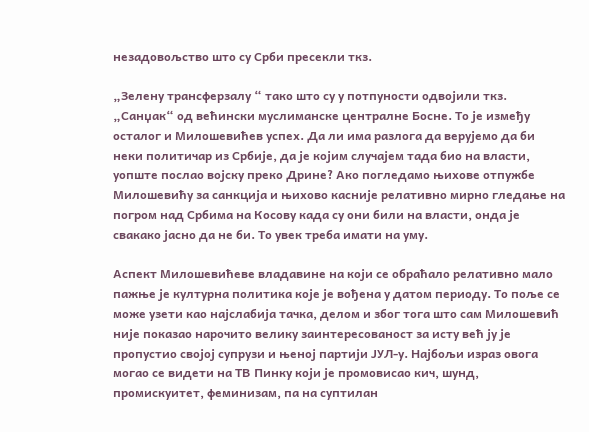незадовољство што су Срби пресекли ткз.

„Зелену трансферзалу “ тако што су у потпуности одвојили ткз. „Санџак“ од већински муслиманске централне Босне. То је између осталог и Милошевићев успех. Да ли има разлога да верујемо да би неки политичар из Србије, да је којим случајем тада био на власти, уопште послао војску преко Дрине? Ако погледамо њихове отпужбе Милошевићу за санкција и њихово касније релативно мирно гледање на погром над Србима на Косову када су они били на власти, онда је свакако јасно да не би. То увек треба имати на уму.

Аспект Милошевићеве владавине на који се обраћало релативно мало пажње је културна политика које је вођена у датом периоду. То поље се може узети као најслабија тачка, делом и због тога што сам Милошевић није показао нарочито велику заинтересованост за исту већ ју је пропустио својој супрузи и њеној партији ЈУЛ-у. Најбољи израз овога могао се видети на ТВ Пинку који је промовисао кич, шунд, промискуитет, феминизам, па на суптилан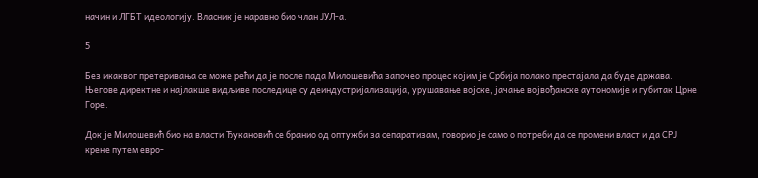начин и ЛГБТ идеологију. Власник је наравно био члан ЈУЛ-а.

5

Без икаквог претеривања се може рећи да је после пада Милошевића започео процес којим је Србија полако престајала да буде држава. Његове директне и најлакше видљиве последице су деиндустријализација, урушавање војске, јачање војвођанске аутономије и губитак Црне Горе.

Док је Милошевић био на власти Ђукановић се бранио од оптужби за сепаратизам, говорио је само о потреби да се промени власт и да СРЈ крене путем евро-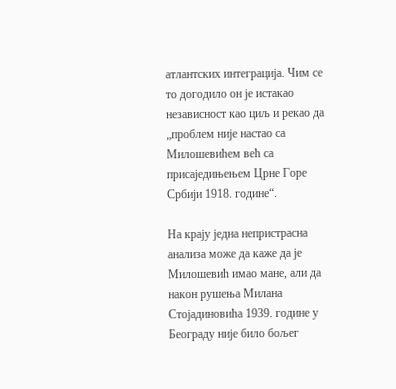атлантских интеграција. Чим се то догодило он је истакао независност као циљ и рекао да „проблем није настао са Милошевићем већ са присаједињењем Црне Горе Србији 1918. године“.

На крају једна непристрасна анализа може да каже да је Милошевић имао мане, али да након рушења Милана Стојадиновића 1939. године у Београду није било бољег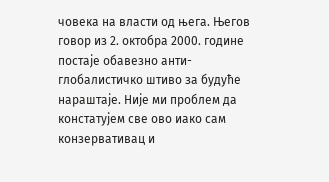човека на власти од њега. Његов говор из 2. октобра 2000. године постаје обавезно анти-глобалистичко штиво за будуће нараштаје. Није ми проблем да констатујем све ово иако сам конзервативац и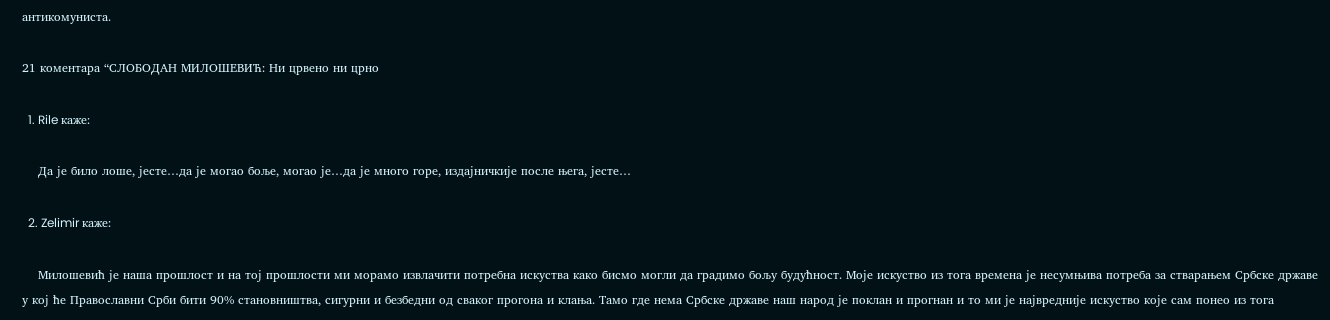антикомуниста.

21 коментара “СЛОБОДАН МИЛОШЕВИЋ: Ни црвено ни црно

  1. Rile каже:

    Да је било лоше, јесте…да је могао боље, могао је…да је много горе, издајничкије после њега, јесте…

  2. Zelimir каже:

    Милошевић је наша прошлост и на тој прошлости ми морамо извлачити потребна искуства како бисмо могли да градимо бољу будућност. Моје искуство из тога времена је несумњива потреба за стварањем Србске државе у кој ће Православни Срби бити 90% становништва, сигурни и безбедни од сваког прогона и клања. Тамо где нема Србске државе наш народ је поклан и прогнан и то ми је највредније искуство које сам понео из тога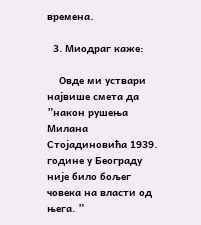времена.

  3. Миодраг каже:

    Овде ми уствари највише смета да ”након рушења Милана Стојадиновића 1939. године у Београду није било бољег човека на власти од њега. ”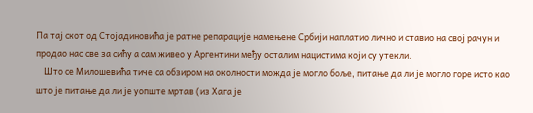Па тај скот од Стојадиновића је ратне репарације намењене Србији наплатио лично и ставио на свој рачун и продао нас све за сићу а сам живео у Аргентини међу осталим нацистима који су утекли.
    Што се Милошевића тиче са обзиром на околности можда је могло боље, питање да ли је могло горе исто као што је питање да ли је уопште мртав (из Хага је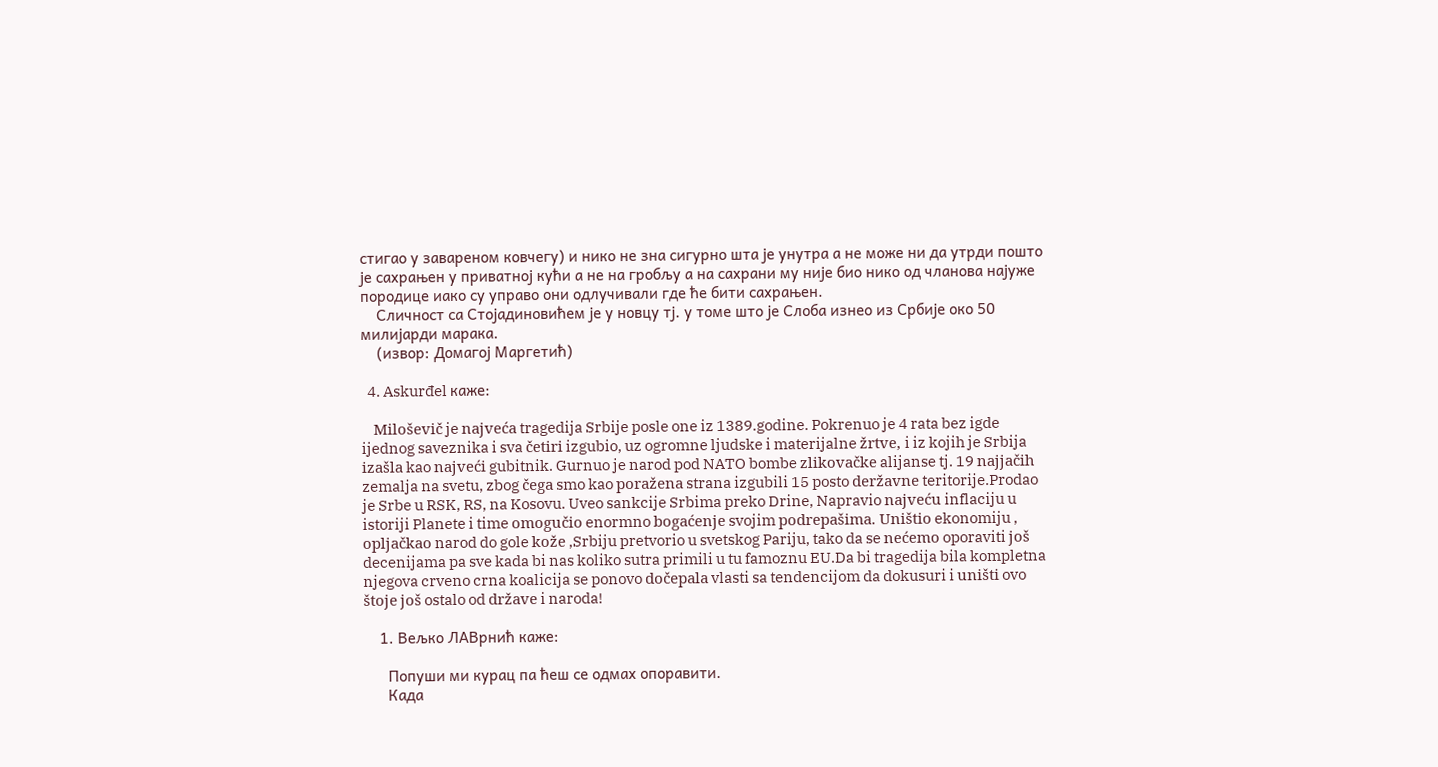стигао у завареном ковчегу) и нико не зна сигурно шта је унутра а не може ни да утрди пошто је сахрањен у приватној кући а не на гробљу а на сахрани му није био нико од чланова најуже породице иако су управо они одлучивали где ће бити сахрањен.
    Сличност са Стојадиновићем је у новцу тј. у томе што је Слоба изнео из Србије око 50 милијарди марака.
    (извор: Домагој Маргетић)

  4. Askurđel каже:

    Miloševič je najveća tragedija Srbije posle one iz 1389.godine. Pokrenuo je 4 rata bez igde ijednog saveznika i sva četiri izgubio, uz ogromne ljudske i materijalne žrtve, i iz kojih je Srbija izašla kao najveći gubitnik. Gurnuo je narod pod NATO bombe zlikovačke alijanse tj. 19 najjačih zemalja na svetu, zbog čega smo kao poražena strana izgubili 15 posto deržavne teritorije.Prodao je Srbe u RSK, RS, na Kosovu. Uveo sankcije Srbima preko Drine, Napravio najveću inflaciju u istoriji Planete i time omogučio enormno bogaćenje svojim podrepašima. Uništio ekonomiju , opljačkao narod do gole kože ,Srbiju pretvorio u svetskog Pariju, tako da se nećemo oporaviti još decenijama pa sve kada bi nas koliko sutra primili u tu famoznu EU.Da bi tragedija bila kompletna njegova crveno crna koalicija se ponovo dočepala vlasti sa tendencijom da dokusuri i uništi ovo štoje još ostalo od države i naroda!

    1. Вељко ЛАВрнић каже:

      Попуши ми курац па ћеш се одмах опоравити.
      Када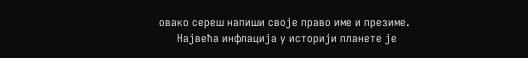овако сереш напиши своје право име и презиме.
      Највећа инфлација у историји планете је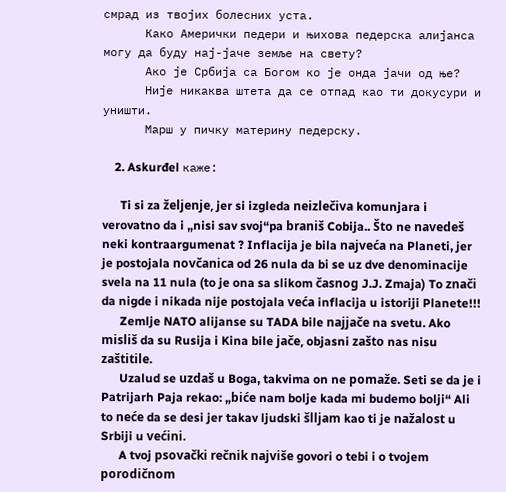смрад из твојих болесних уста.
      Како Амерички педери и њихова педерска алијанса могу да буду нај-јаче земље на свету?
      Ако је Србија са Богом ко је онда јачи од ње?
      Није никаква штета да се отпад као ти докусури и уништи.
      Марш у пичку материну педерску.

    2. Askurđel каже:

      Ti si za željenje, jer si izgleda neizlečiva komunjara i verovatno da i „nisi sav svoj“pa braniš Cobija.. Što ne navedeš neki kontraargumenat ? Inflacija je bila najveća na Planeti, jer je postojala novčanica od 26 nula da bi se uz dve denominacije svela na 11 nula (to je ona sa slikom časnog J.J. Zmaja) To znači da nigde i nikada nije postojala veća inflacija u istoriji Planete!!!
      Zemlje NATO alijanse su TADA bile najjače na svetu. Ako misliš da su Rusija i Kina bile jače, objasni zašto nas nisu zaštitile.
      Uzalud se uzdaš u Boga, takvima on ne pomaže. Seti se da je i Patrijarh Paja rekao: „biće nam bolje kada mi budemo bolji“ Ali to neće da se desi jer takav ljudski šlljam kao ti je nažalost u Srbiji u većini.
      A tvoj psovački rečnik najviše govori o tebi i o tvojem porodičnom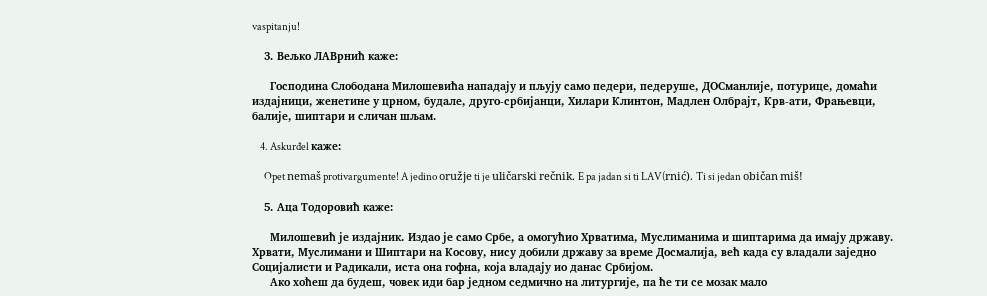vaspitanju!

    3. Вељко ЛАВрнић каже:

      Господина Слободана Милошевића нападају и пљују само педери, педеруше, ДОСманлије, потурице, домаћи издајници, женетине у црном, будале, друго-србијанци, Хилари Клинтон, Мадлен Олбрајт, Крв-ати, Фрањевци, балије, шиптари и сличан шљам.

    4. Askurđel каже:

      Opet nemaš protivargumente! A jedino oružje ti je uličarski rečnik. E pa jadan si ti LAV(rnić). Ti si jedan običan miš!

    5. Аца Тодоровић каже:

      Милошевић је издајник. Издао је само Србе, а омогућио Хрватима, Муслиманима и шиптарима да имају државу. Хрвати, Муслимани и Шиптари на Косову, нису добили државу за време Досмалија, већ када су владали заједно Социјалисти и Радикали, иста она гофна, која владају ио данас Србијом.
      Ако хоћеш да будеш, човек иди бар једном седмично на литургије, па ће ти се мозак мало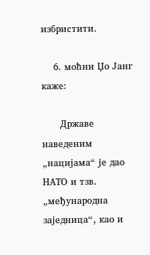избристити.

    6. моћни Џо Јанг каже:

      Државе наведеним „нацијама“ је дао НАТО и тзв. „међународна заједница“, као и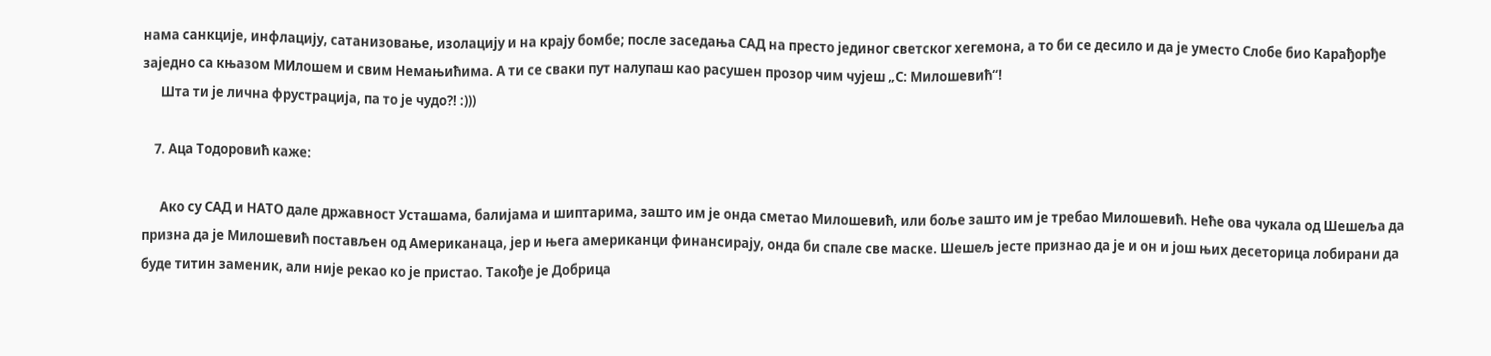нама санкције, инфлацију, сатанизовање, изолацију и на крају бомбе; после заседања САД на престо јединог светског хегемона, а то би се десило и да је уместо Слобе био Карађорђе заједно са књазом МИлошем и свим Немањићима. А ти се сваки пут налупаш као расушен прозор чим чујеш „С: Милошевић“!
      Шта ти је лична фрустрација, па то је чудо?! :)))

    7. Аца Тодоровић каже:

      Ако су САД и НАТО дале државност Усташама, балијама и шиптарима, зашто им је онда сметао Милошевић, или боље зашто им је требао Милошевић. Неће ова чукала од Шешеља да призна да је Милошевић постављен од Американаца, јер и њега американци финансирају, онда би спале све маске. Шешељ јесте признао да је и он и још њих десеторица лобирани да буде титин заменик, али није рекао ко је пристао. Такође је Добрица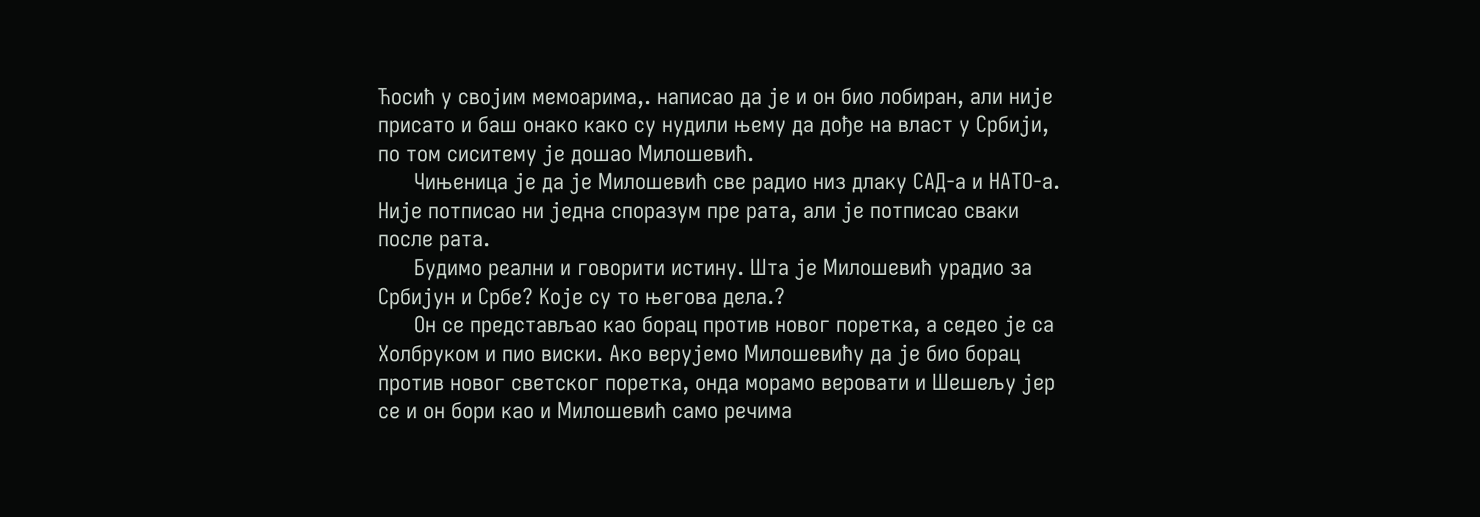Ћосић у својим мемоарима,. написао да је и он био лобиран, али није присато и баш онако како су нудили њему да дође на власт у Србији, по том сиситему је дошао Милошевић.
      Чињеница је да је Милошевић све радио низ длаку САД-а и НАТО-а. Није потписао ни једна споразум пре рата, али је потписао сваки после рата.
      Будимо реални и говорити истину. Шта је Милошевић урадио за Србијун и Србе? Које су то његова дела.?
      Он се представљао као борац против новог поретка, а седео је са Холбруком и пио виски. Ако верујемо Милошевићу да је био борац против новог светског поретка, онда морамо веровати и Шешељу јер се и он бори као и Милошевић само речима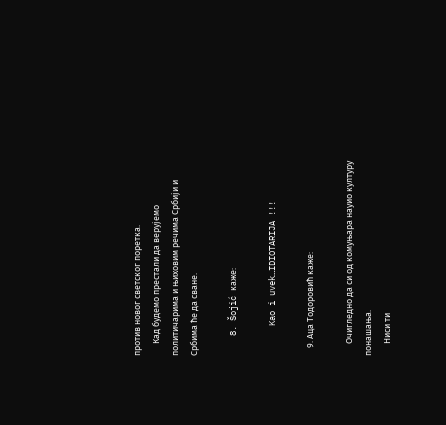против новог светског поретка.
      Кад будемо престали да верујемо политичарима и њиховим речима Србији и Србима ће да сване.

    8. Šojić каже:

      Kao i uvek…IDIOTARIJA !!!

    9. Аца Тодоровић каже:

      Очигледно да си од комуњара науио културу понашања.
      Ниси ти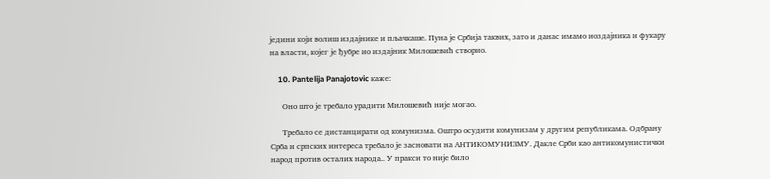једини који волиш издајнике и пљачкаше. Пуна је Србија таквих, зато и данас имамо иоздајника и фукару на власти, којег је ђубре ио издајник Милошевић створио.

    10. Pantelija Panajotovic каже:

      Оно што је требало урадити Милошевић није могао.

      Требало се дистанцирати од комунизма. Оштро осудити комунизам у другим републикама. Одбрану Срба и српских интереса требало је засновати на АНТИКОМУНИЗМУ. Дакле Срби као антикомунистички народ против осталих народа.. У пракси то није било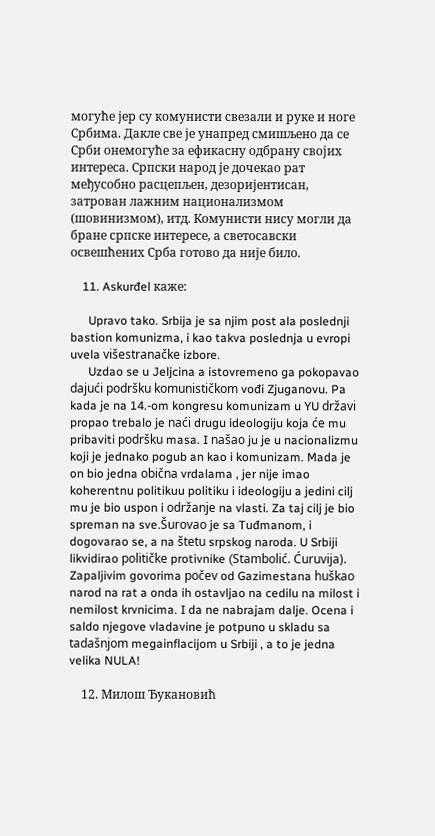могуће јер су комунисти свезали и руке и ноге Србима. Дакле све је унапред смишљено да се Срби онемогуће за ефикасну одбрану својих интереса. Српски народ је дочекао рат међусобно расцепљен, дезоријентисан, затрован лажним национализмом (шовинизмом), итд. Комунисти нису могли да бране српске интересе, а светосавски освешћених Срба готово да није било.

    11. Askurđel каже:

      Upravo tako. Srbija je sa njim post ala poslednji bastion komunizma, i kao takva poslednja u evropi uvela višestranačke izbore.
      Uzdao se u Jeljcina a istovremeno ga pokopavao dajući podršku komunističkom vođi Zjuganovu. Pa kada je na 14.-om kongresu komunizam u YU državi propao trebalo je naći drugu ideologiju koja će mu pribaviti podršku masa. I našao ju je u nacionalizmu koji je jednako pogub an kao i komunizam. Mada je on bio jedna obična vrdalama , jer nije imao koherentnu politikuu politiku i ideologiju a jedini cilj mu je bio uspon i održanje na vlasti. Za taj cilj je bio spreman na sve.Šurovao je sa Tuđmanom, i dogovarao se, a na štetu srpskog naroda. U Srbiji likvidirao političke protivnike (Stambolić. Ćuruvija). Zapaljivim govorima počev od Gazimestana huškao narod na rat a onda ih ostavljao na cedilu na milost i nemilost krvnicima. I da ne nabrajam dalje. Ocena i saldo njegove vladavine je potpuno u skladu sa tadašnjom megainflacijom u Srbiji , a to je jedna velika NULA!

    12. Милош Ђукановић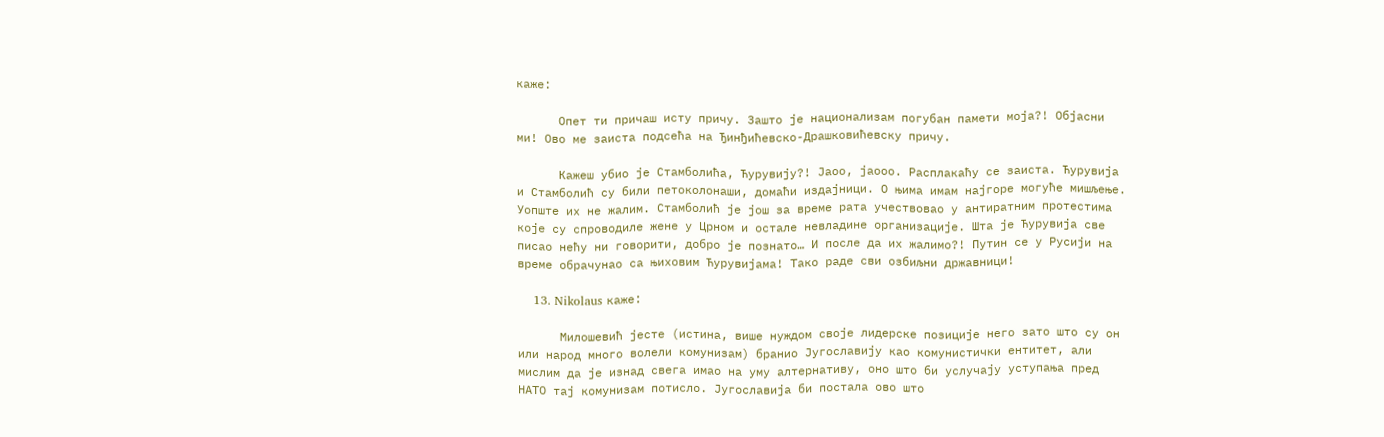каже:

      Опет ти причаш исту причу. Зашто је национализам погубан памети моја?! Објасни ми! Ово ме заиста подсећа на Ђинђићевско-Драшковићевску причу.

      Кажеш убио је Стамболића, Ћурувију?! Јаоо, јаооо. Расплакаћу се заиста. Ћурувија и Стамболић су били петоколонаши, домаћи издајници. О њима имам најгоре могуће мишљење. Уопште их не жалим. Стамболић је још за време рата учествовао у антиратним протестима које су спроводиле жене у Црном и остале невладине организације. Шта је Ћурувија све писао нећу ни говорити, добро је познато… И после да их жалимо?! Путин се у Русији на време обрачунао са њиховим Ћурувијама! Тако раде сви озбиљни државници!

    13. Nikolaus каже:

      Милошевић јесте (истина, више нуждом своје лидерске позиције него зато што су он или народ много волели комунизам) бранио Југославију као комунистички ентитет, али мислим да је изнад свега имао на уму алтернативу, оно што би услучају уступања пред НАТО тај комунизам потисло. Југославија би постала ово што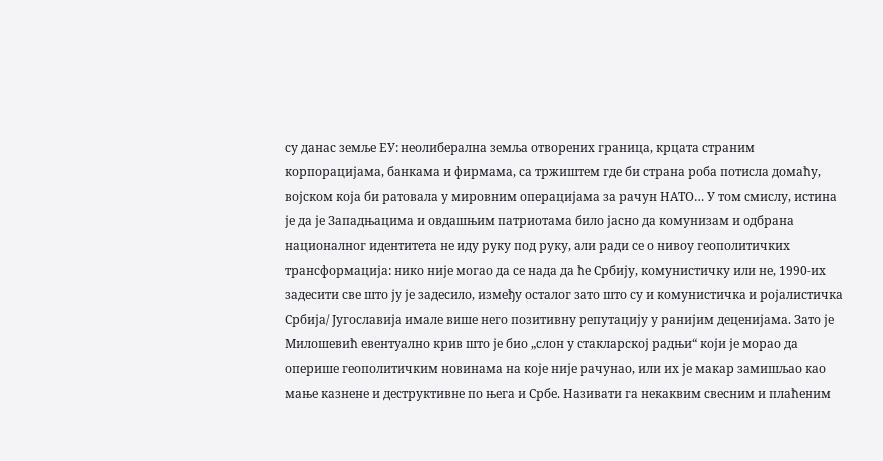су данас земље ЕУ: неолиберална земља отворених граница, крцата страним корпорацијама, банкама и фирмама, са тржиштем где би страна роба потисла домаћу, војском која би ратовала у мировним операцијама за рачун НАТО… У том смислу, истина је да је Западњацима и овдашњим патриотама било јасно да комунизам и одбрана националног идентитета не иду руку под руку, али ради се о нивоу геополитичких трансформација: нико није могао да се нада да ће Србију, комунистичку или не, 1990-их задесити све што ју је задесило, између осталог зато што су и комунистичка и ројалистичка Србија/ Југославија имале више него позитивну репутацију у ранијим деценијама. Зато је Милошевић евентуално крив што је био „слон у стакларској радњи“ који је морао да оперише геополитичким новинама на које није рачунао, или их је макар замишљао као мање казнене и деструктивне по њега и Србе. Називати га некаквим свесним и плаћеним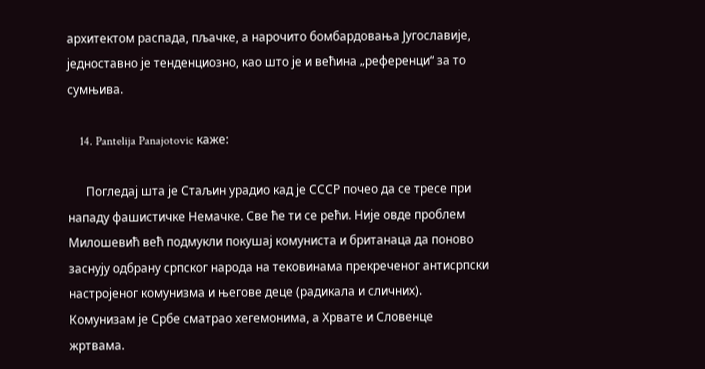архитектом распада, пљачке, а нарочито бомбардовања Југославије, једноставно је тенденциозно, као што је и већина „референци“ за то сумњива.

    14. Pantelija Panajotovic каже:

      Погледај шта је Стаљин урадио кад је СССР почео да се тресе при нападу фашистичке Немачке. Све ће ти се рећи. Није овде проблем Милошевић већ подмукли покушај комуниста и британаца да поново заснују одбрану српског народа на тековинама прекреченог антисрпски настројеног комунизма и његове деце (радикала и сличних). Комунизам је Србе сматрао хегемонима, а Хрвате и Словенце жртвама.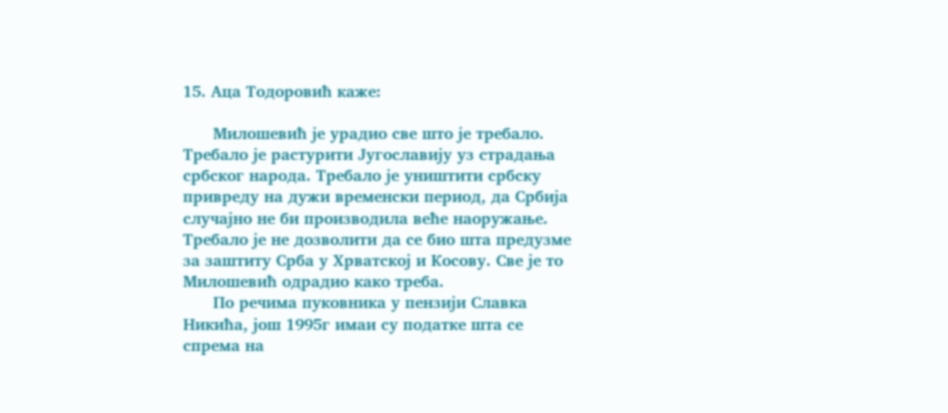15. Аца Тодоровић каже:

      Милошевић је урадио све што је требало. Требало је растурити Југославију уз страдања србског народа. Требало је уништити србску привреду на дужи временски период, да Србија случајно не би производила веће наоружање. Требало је не дозволити да се био шта предузме за заштиту Срба у Хрватској и Косову. Све је то Милошевић одрадио како треба.
      По речима пуковника у пензији Славка Никића, још 1995г имаи су податке шта се спрема на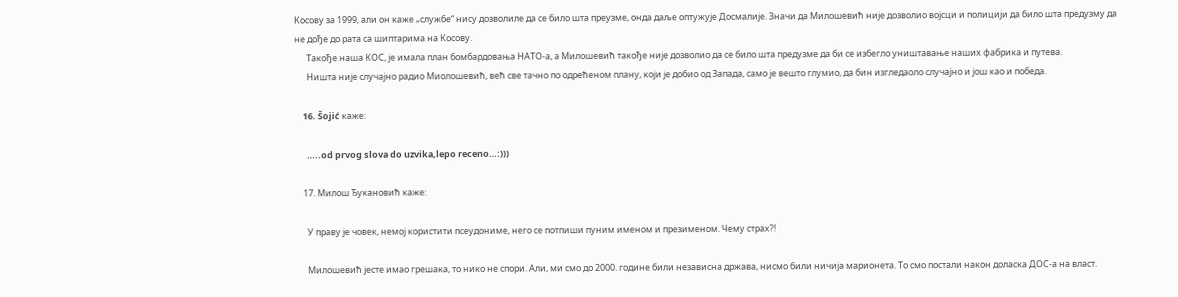Косову за 1999, али он каже „службе“ нису дозволиле да се било шта преузме, онда даље оптужује Досмалије. Значи да Милошевић није дозволио војсци и полицији да било шта предузму да не дође до рата са шиптарима на Косову.
      Такође наша КОС, је имала план бомбардовања НАТО-а, а Милошевић такође није дозволио да се било шта предузме да би се избегло уништавање наших фабрика и путева.
      Ништа није случајно радио Миолошевић, већ све тачно по одрећеном плану, који је добио од Запада, само је вешто глумио, да бин изгледаоло случајно и још као и победа.

    16. Šojić каже:

      …..od prvog slova do uzvika,lepo receno…:)))

    17. Милош Ђукановић каже:

      У праву је човек, немој користити псеудониме, него се потпиши пуним именом и презименом. Чему страх?!

      Милошевић јесте имао грешака, то нико не спори. Али, ми смо до 2000. године били независна држава, нисмо били ничија марионета. То смо постали након доласка ДОС-а на власт.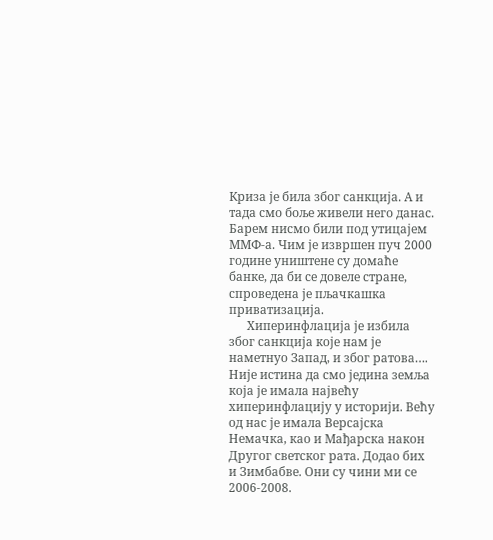Криза је била због санкција. А и тада смо боље живели него данас. Барем нисмо били под утицајем ММФ-а. Чим је извршен пуч 2000 године уништене су домаће банке, да би се довеле стране, спроведена је пљачкашка приватизација.
      Хиперинфлација је избила због санкција које нам је наметнуо Запад, и због ратова…. Није истина да смо једина земља која је имала највећу хиперинфлацију у историји. Већу од нас је имала Версајска Немачка, као и Мађарска након Другог светског рата. Додао бих и Зимбабве. Они су чини ми се 2006-2008.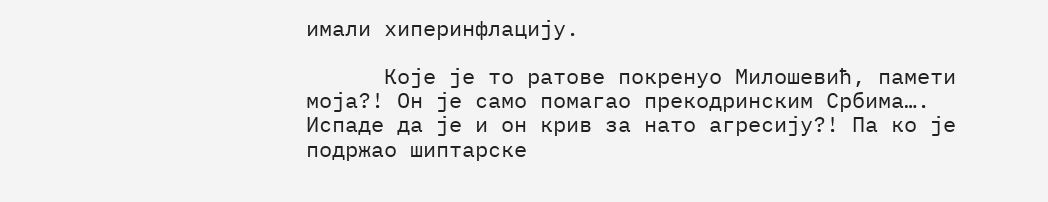имали хиперинфлацију.

      Које је то ратове покренуо Милошевић, памети моја?! Он је само помагао прекодринским Србима…. Испаде да је и он крив за нато агресију?! Па ко је подржао шиптарске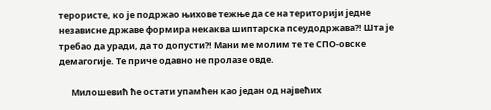терористе, ко је подржао њихове тежње да се на територији једне независне државе формира некаква шиптарска псеудодржава?! Шта је требао да уради, да то допусти?! Мани ме молим те те СПО-овске демагогије. Те приче одавно не пролазе овде.

      Милошевић ће остати упамћен као један од највећих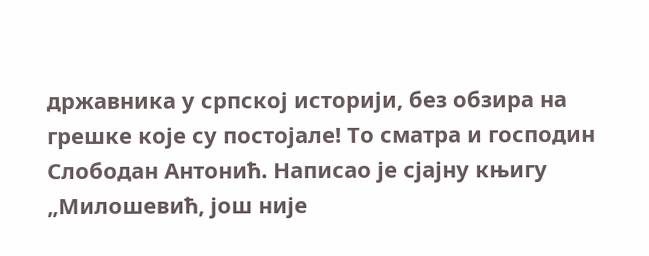државника у српској историји, без обзира на грешке које су постојале! То сматра и господин Слободан Антонић. Написао је сјајну књигу „Милошевић, још није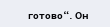готово“. Он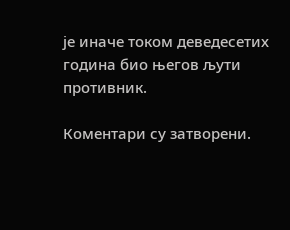је иначе током деведесетих година био његов љути противник.

Коментари су затворени.